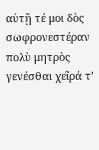αὐτῇ τέ μοι δὸς σωφρονεστέραν πολὺ μητρὸς γενέσθαι χεῖρά τʼ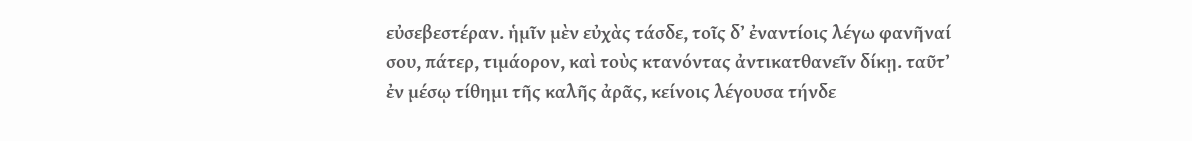εὐσεβεστέραν. ἡμῖν μὲν εὐχὰς τάσδε, τοῖς δʼ ἐναντίοις λέγω φανῆναί σου, πάτερ, τιμάορον, καὶ τοὺς κτανόντας ἀντικατθανεῖν δίκῃ. ταῦτʼ ἐν μέσῳ τίθημι τῆς καλῆς ἀρᾶς, κείνοις λέγουσα τήνδε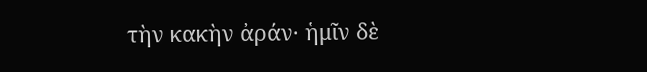τὴν κακὴν ἀράν· ἡμῖν δὲ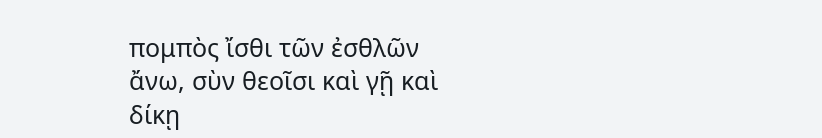πομπὸς ἴσθι τῶν ἐσθλῶν ἄνω, σὺν θεοῖσι καὶ γῇ καὶ δίκῃ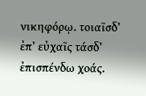νικηφόρῳ. τοιαῖσδʼ ἐπʼ εὐχαῖς τάσδʼ ἐπισπένδω χοάς.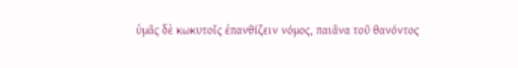ὑμᾶς δὲ κωκυτοῖς ἐπανθίζειν νόμος, παιᾶνα τοῦ θανόντος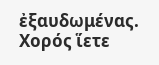ἐξαυδωμένας. Χορός ἵετε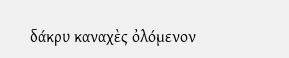δάκρυ καναχὲς ὀλόμενον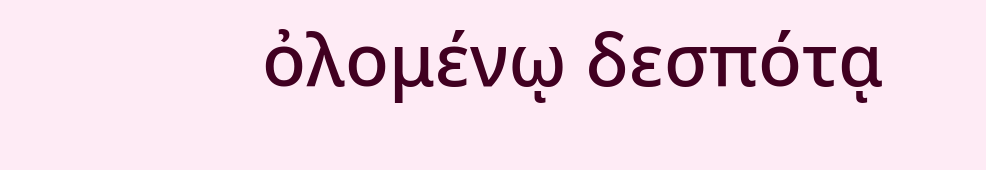ὀλομένῳ δεσπότᾳ